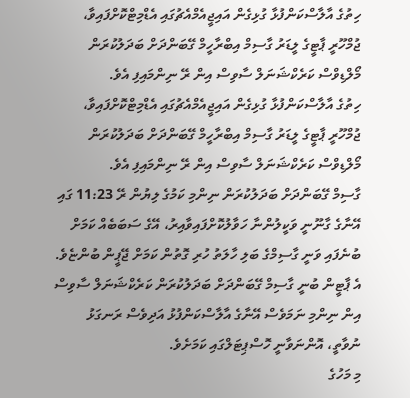ހިތުގެ އާލާސްކަންފުޅާ ގުޅިގެން އައިޖީއެމްއެޗުގައި އެޑްމިޓްކޮށްފައިވާ، ޖުމްހޫރީ ޕާޓީގެ ލީޑަރު ގާސިމް އިބްރާހީމް ގޭބަންދަށް ބަދަލުކުރަން މޯލްޑިވްސް ކަރެކްޝަނަލް ސާވިސް އިން ރޭ ނިންމައިފި އެވެ.
ހިތުގެ އާލާސްކަންފުޅާ ގުޅިގެން އައިޖީއެމްއެޗުގައި އެޑްމިޓްކޮށްފައިވާ، ޖުމްހޫރީ ޕާޓީގެ ލީޑަރު ގާސިމް އިބްރާހީމް ގޭބަންދަށް ބަދަލުކުރަން މޯލްޑިވްސް ކަރެކްޝަނަލް ސާވިސް އިން ރޭ ނިންމައިފި އެވެ.
ގާސިމް ގޭބަންދަށް ބަދަލުކުރަން ނިންމި ކަމުގެ ލިޔުން ރޭ 11:23 ގައި އޭނާގެ ގާނޫނީ ވަކީލުންނާ ހަވާލުކޮށްފައިވާއިރު، އޭގެ ސަބަބެއް ކަމަށް ބުނެފައި ވަނީ ގާސިމްގެ ބަލި ހާލަތު ހުރި ގޮތުން ކަމަށް ޖޭޕީން ބުންޏެވެ.
އެ ޕާޓީން ބުނީ ގާސިމް ގޭބަންދަށް ބަދަލުކުރަން ކަރެކްޝަނަލް ސާވިސް އިން ނިންމި ނަމަވެސް އޭނާގެ އާލާސްކަންފުޅު އަދިވެސް ރަނގަޅު ނުވާތީ، އޮންނަވާނީ ހޮސްޕިޓަލްގައި ކަމަށެވެ.
މި މަހުގެ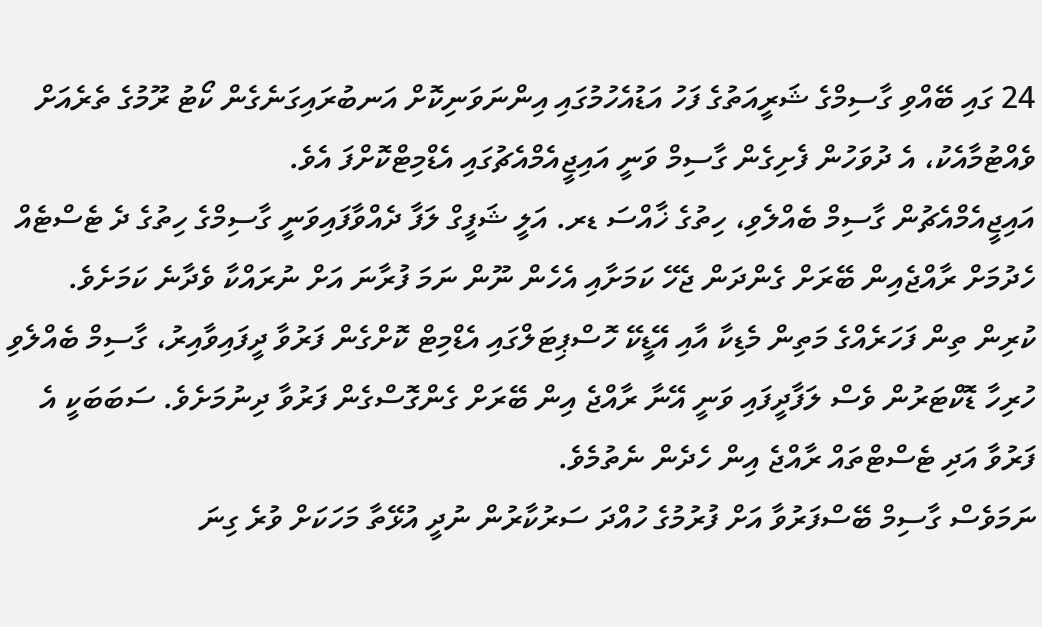24 ގައި ބޭއްވި ގާސިމްގެ ޝަރީއަތުގެ ފަހު އަޑުއެހުމުގައި އިންނަވަނިކޮށް އަނބުރައިގަނެގެން ކޯޓު ރޫމުގެ ތެރެއަށް ވެއްޓުމާއެކު، އެ ދުވަހުން ފެށިގެން ގާސިމް ވަނީ އައިޖީއެމްއެޗުގައި އެޑްމިޓްކޮށްފަ އެވެ.
އައިޖީއެމްއެޗުން ގާސިމް ބެއްލެވި، ހިތުގެ ޚާއްސަ ޑރ. އަލީ ޝަފީގް ލަފާ ދެއްވާފައިވަނީ ގާސިމްގެ ހިތުގެ ދެ ޓެސްޓެއް ހެދުމަށް ރާއްޖެއިން ބޭރަށް ގެންދަން ޖެހޭ ކަމަށާއި އެހެން ނޫން ނަމަ ފުރާނަ އަށް ނުރައްކާ ވެދާނެ ކަމަށެވެ. ކުރިން ތިން ފަހަރެއްގެ މަތިން މެޑިކާ އާއި އޭޑީކޭ ހޮސްޕިޓަލްގައި އެޑްމިޓް ކޮށްގެން ފަރުވާ ދީފައިވާއިރު، ގާސިމް ބެއްލެވި ހުރިހާ ޑޮކްޓަރުން ވެސް ލަފާދީފައި ވަނީ އޭނާ ރާއްޖެ އިން ބޭރަށް ގެންގޮސްގެން ފަރުވާ ދިނުމަށެވެ. ސަބަބަކީ އެ ފަރުވާ އަދި ޓެސްޓްތައް ރާއްޖެ އިން ހެދެން ނެތުމެވެ.
ނަމަވެސް ގާސިމް ބޭސްފަރުވާ އަށް ފުރުމުގެ ހުއްދަ ސަރުކާރުން ނުދީ އުޅޭތާ މަހަކަށް ވުރެ ގިނަ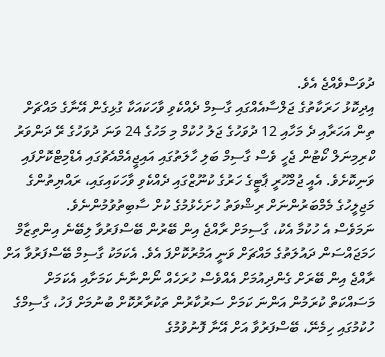ދުވަސްވެއްޖެ އެވެ.
އިދިކޮޅު ހަރަކާތުގެ ޖަލްސާއެއްގައި ގާސިމް ދެއްކެވި ވާހަކައަކާ ގުޅިގެން އޭނާގެ މައްޗަށް ތިން އަހަރާއި ދެ މަހާއި 12 ދުވަހުގެ ޖަލު ހުކުމް މި މަހުގެ 24 ވަނަ ދުވަހުގެ ރޭ ދަންވަރު ކްރިމިނަލް ކޯޓުން ޖެހީ ވެސް ގާސިމް ބަލި ހާލަތުގައި އައިޖީއެމްއެޗުގައި އެޑްމިޓްކޮށްފައި ވަނިކޮށެވެ. އެއީ ޖުމްހޫރީ ޕާޓީގެ ހަރުގެ ކުނޫޒްގައި ދެއްކެވި ވާހަކައިގައި، ރައްޔިތުންގެ މަޖިލީހުގެ މެމްބަރުންނަށް ރިޝްވަތު ހުށަހެޅުމުގެ ކުށް ސާބިތުވުމުންނެވެ.
ނަމަވެސް އެ ހުކުމާ އެކު، ގާސިމަށް ރާއްޖެ އިން ބޭރުން ބޭސްފަރުވާ ލިބޭނެ އިންތިޒާމް ހަމަޖައްސަން ދައުލަތުގެ މައްޗަށް ވަނީ އަމުރުކޮށްފަ އެވެ. އެކަމަކު ގާސިމް ބޭސްފަރުވާ އަށް ރާއްޖެ އިން ބޭރަށް ގެންދިއުމަށް އެއްވެސް ހުރަހެއް ނޯންނާނެ ކަމަށާއި އެކަމަށް މަސައްކަތް ކުރަމުން އަންނަ ކަމަށް ސަރުކާރުން ތަކުރާރުކޮށް ބުނުމަށް ފަހު، ގާސިމްގެ ހުކުމުގައި ހިމެނޭ، ބޭސްފަރުވާ އަށް އޭނާ ފޮނުވުމުގެ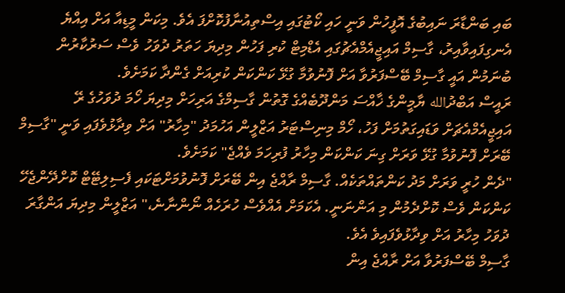ބައި ބަންޑާރަ ނައިބުގެ އޮފީހުން ވަނީ ހައި ކޯޓުގައި އިސްތިއުނާފުކޮށްފަ އެވެ. މިކަން މީޑިއާ އަށް އިއްޔެ އެނގިފައިވާއިރު، ގާސިމް އައިޖީއެމްއެޗުގައި އެޑްމިޓް ކުރި ފަހުން މިދިޔަ ހަތަރު ދުވަހު ވެސް ސަރުކާރުން ބުނަމުން އައީ ގާސިމް ބޭސްފަރުވާ އަށް ފޮނުވުމާ ގުޅޭ ކަންކަން ކުރިއަށް ގެންދާ ކަމަށެވެ.
ރައީސް އަބްދުالله ޔާމީންގެ ޚާއްސަ މަންދޫބެއްގެ ގޮތުން ގާސިމްގެ އަރިހަށް މިދިޔަ ހޯމަ ދުވަހުގެ ރޭ އައިޖީއެމްއެޗަށް ވަޑައިގަތުމަށް ފަހު، ހޯމް މިނިސްޓަރު އަޒްލީން އަހުމަދު "މިހާރު" އަށް ވިދާޅުވެފައި ވަނީ "ގާސިމް ބޭރަށް ފޮނުވުމާ ގުޅޭ ވަރަށް ގިނަ ކަންކަން މިހާރު ފުރިހަމަ ވެއްޖެ" ކަމަށެވެ.
"ދެން ހުރީ ވަރަށް މަދު ކަންތައްތަކެއް. ގާސިމް ރާއްޖެ އިން ބޭރަށް ފޮނުވުމަށްޓަކައި ފެސިލިޓޭޓް ކޮށްދޭންޖެހޭ ކަންކަން ވެސް ކޮށްދެމުން މި އަންނަނީ. އެކަމަށް އެއްވެސް ހުރަހެއް ނޯންނާނެ،" އަޒްލީން މިދިޔަ އަންގާރަ ދުވަހު މިހާރު އަށް ވިދާޅުވެފައިވެ އެވެ.
ގާސިމް ބޭސްފަރުވާ އަށް ރާއްޖެ އިން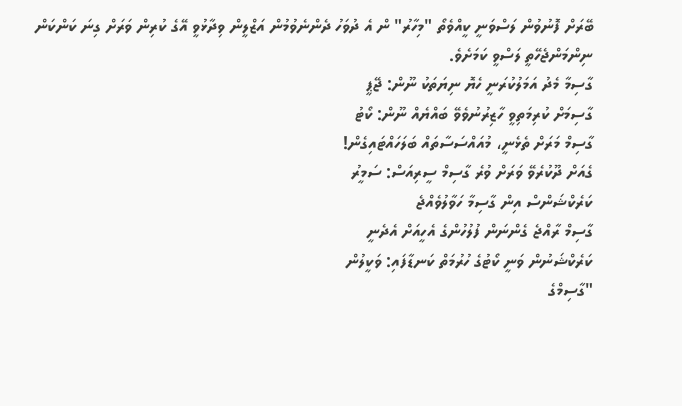ބޭރަށް ފޮނުވުން ލަސްވަނީ ކީއްވެތޯ "މިހާރު" ން އެ ދުވަހު ދެންނެވުމުން އަޒްލީން ވިދާޅުވީ އޭގެ ކުރިން ވަރަށް ގިނަ ކަންކަން ނިންމަންޖެހޭތީ ލަސްވީ ކަމަށެވެ.
ގާސިމާ މެދު އަމަލުކުރަނީ ހެޔޮ ނިޔަތަކު ނޫން: ޖޭޕީ
ގާސިމަށް ކުރިމަތިވީ ހާޒިރުނުވެވޭ ބައްޔެއް ނޫން: ކޯޓު
ގާސިމް މަރަށް ތެޅެނީ، މުއައްސަސާތައް ބަލަހައްޓައިގެން!
ގެއަށް ދޫކުރެވޭ ވަރަށް ވުރެ ގާސިމް ސީރިއަސް: ސަމީރު
ކަރެކްޝަންސް އިން ގާސިމާ ހަވާލުވެއްޖެ
ގާސިމް ރާއްޖެ ގެންނަން ފުލުހުންގެ އެހީއަށް އެދެނީ
ކަރެކްޝަނުން ވަނީ ކޯޓުގެ ހުރުމަތް ކަނޑާފައި: ވަކީލުން
"ގާސިމްގެ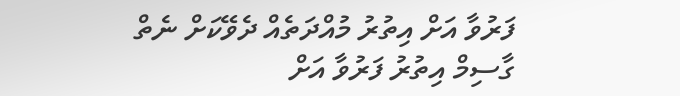ފަރުވާ އަށް އިތުރު މުއްދަތެއް ދެވޭކަށް ނެތް
ގާސިމް އިތުރު ފަރުވާ އަށް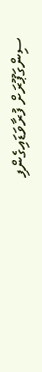ސިންގަޕޫރަށް ފުރާވަޑައިގެންފި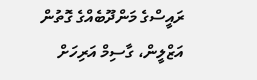ރައީސްގެ މަންދޫބެއްގެ ގޮތުން އަޒްލީން، ގާސިމް އަރިހަށް